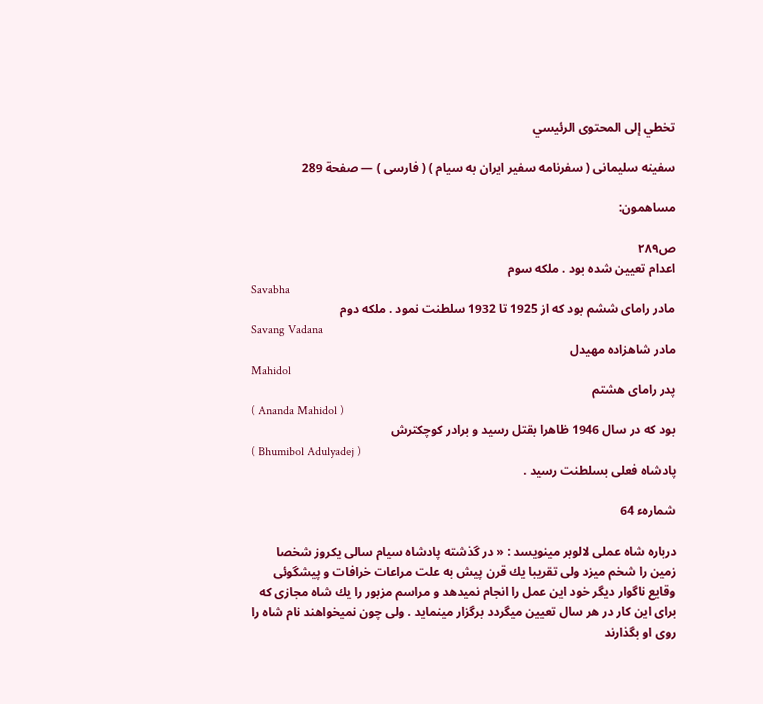تخطي إلى المحتوى الرئيسي

سفينه سليمانى ( سفرنامه سفير ايران به سيام ) ( فارسى ) — صفحة 289

مساهمون:

ص٢٨٩
اعدام تعيين شده بود . ملكه سوم
Savabha
مادر راماى ششم بود كه از 1925 تا 1932 سلطنت نمود . ملكه دوم
Savang Vadana
مادر شاهزاده مهيدل
Mahidol
پدر راماى هشتم
( Ananda Mahidol )
بود كه در سال 1946 ظاهرا بقتل رسيد و برادر كوچكترش
( Bhumibol Adulyadej )
پادشاه فعلى بسلطنت رسيد .

شمارهء 64

درباره شاه عملى لالوبر مينويسد : « در گذشته پادشاه سيام سالى يكروز شخصا زمين را شخم ميزد ولى تقريبا يك قرن پيش به علت مراعات خرافات و پيشگوئى وقايع ناگوار ديگر خود اين عمل را انجام نميدهد و مراسم مزبور را يك شاه مجازى كه براى اين كار در هر سال تعيين ميگردد برگزار مينمايد . ولى چون نميخواهند نام شاه را روى او بگذارند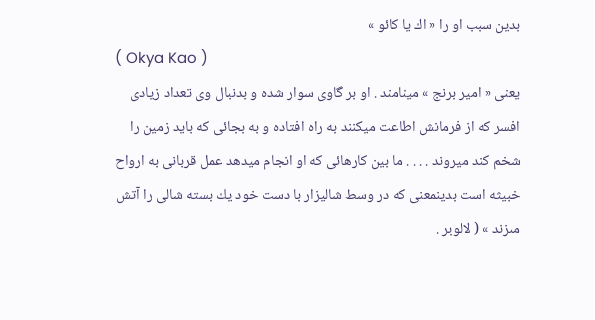بدين سبب او را « اك يا كائو »
( Okya Kao )
يعنى « امير برنج » مينامند . او بر گاوى سوار شده و بدنبال وى تعداد زيادى افسر كه از فرمانش اطاعت ميكنند به راه افتاده و به بجائى كه بايد زمين را شخم كند ميروند . . . . ما بين كارهائى كه او انجام ميدهد عمل قربانى به ارواح خبيثه است بدينمعنى كه در وسط شاليزار با دست خود يك بسته شالى را آتش مىزند » ( لالوبر .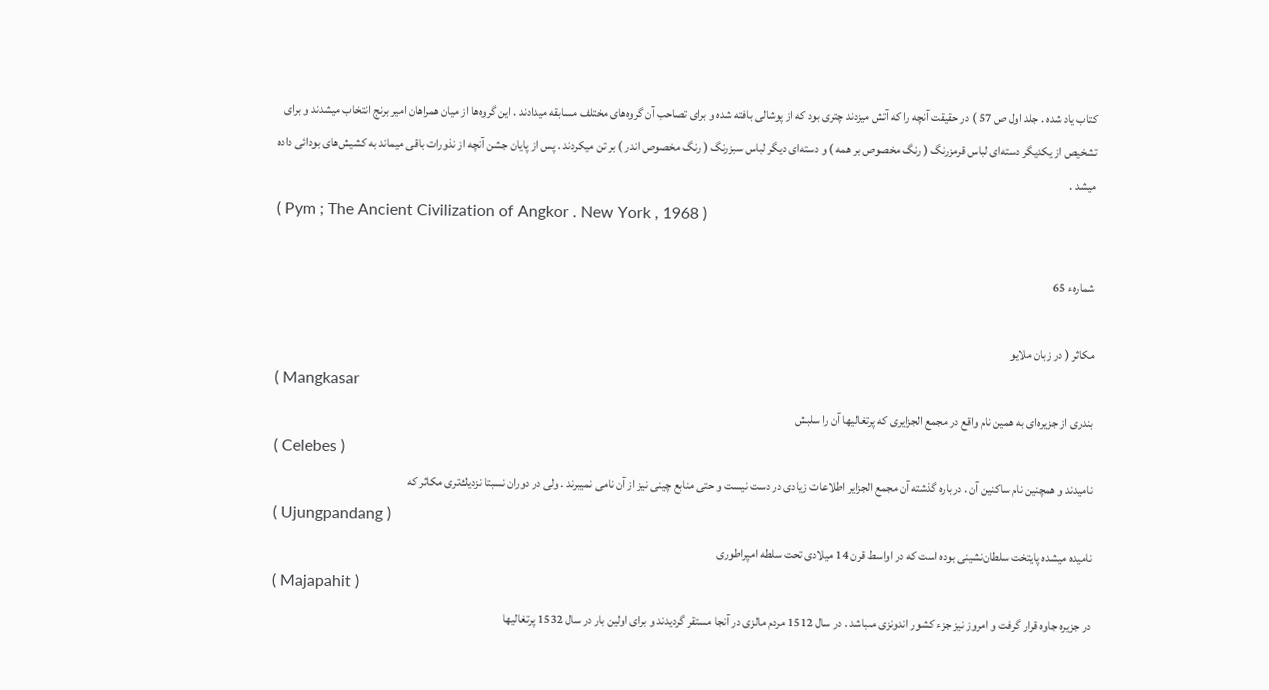كتاب ياد شده . جلد اول ص 57 ) در حقيقت آنچه را كه آتش ميزدند چترى بود كه از پوشالى بافته شده و براى تصاحب آن گروه‌هاى مختلف مسابقه ميدادند . اين گروه‌ها از ميان همراهان امير برنج انتخاب ميشدند و براى تشخيص از يكديگر دسته‌اى لباس قرمزرنگ ( رنگ مخصوص بر همه ) و دسته‌اى ديگر لباس سبزرنگ ( رنگ مخصوص اندر ) بر تن ميكردند . پس از پايان جشن آنچه از نذورات باقى ميماند به كشيش‌هاى بودائى داده ميشد .
( Pym ; The Ancient Civilization of Angkor . New York , 1968 )

شمارهء 65

مكاثر ( در زبان ملايو
( Mangkasar
بندرى از جزيره‌اى به همين نام واقع در مجمع الجزايرى كه پرتغاليها آن را سلبش
( Celebes )
ناميدند و همچنين نام ساكنين آن . درباره گذشته آن مجمع الجزاير اطلاعات زيادى در دست نيست و حتى منابع چينى نيز از آن نامى نميبرند . ولى در دوران نسبتا نزديك‌ترى مكاثر كه
( Ujungpandang )
ناميده ميشده پايتخت سلطان‌نشينى بوده است كه در اواسط قرن 14 ميلادى تحت سلطه امپراطورى
( Majapahit )
در جزيره جاوه قرار گرفت و امروز نيز جزء كشور اندونزى مىباشد . در سال 1512 مردم مالزى در آنجا مستقر گرديدند و براى اولين بار در سال 1532 پرتغاليها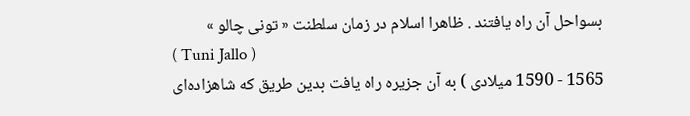بسواحل آن راه يافتند . ظاهرا اسلام در زمان سلطنت « تونى چالو »
( Tuni Jallo )
1565 - 1590 ميلادى ) به آن جزيره راه يافت بدين طريق كه شاهزاده‌اى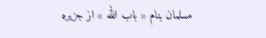مسلمان بنام « باب الله » از جزيره